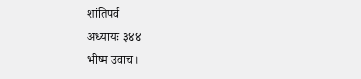शांतिपर्व
अध्यायः ३४४
भीष्म उवाच।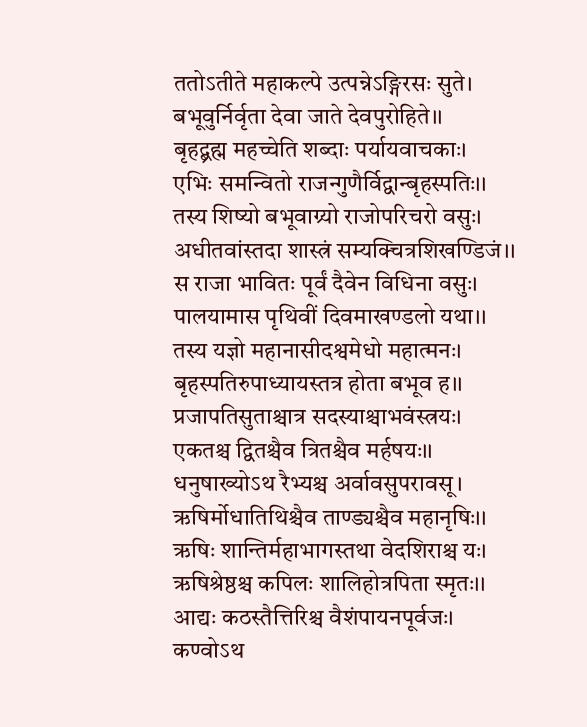ततोऽतीते महाकल्पे उत्पन्नेऽङ्गिरसः सुते।
बभूवुर्निर्वृता देवा जाते देवपुरोहिते।।
बृहद्ब्रह्म महच्चेति शब्दाः पर्यायवाचकाः।
एभिः समन्वितो राजन्गुणैर्विद्वान्बृहस्पतिः।।
तस्य शिष्यो बभूवाग्र्यो राजोपरिचरो वसुः।
अधीतवांस्तदा शास्त्रं सम्यक्चित्रशिखण्डिजं।।
स राजा भावितः पूर्वं दैवेन विधिना वसुः।
पालयामास पृथिवीं दिवमाखण्डलो यथा।।
तस्य यज्ञो महानासीदश्वमेधो महात्मनः।
बृहस्पतिरुपाध्यायस्तत्र होता बभूव ह।।
प्रजापतिसुताश्चात्र सदस्याश्चाभवंस्त्रयः।
एकतश्च द्वितश्चैव त्रितश्चैव मर्हषयः।।
धनुषाख्योऽथ रैभ्यश्च अर्वावसुपरावसू।
ऋषिर्मोधातिथिश्चैव ताण्ड्यश्चैव महानृषिः।।
ऋषिः शान्तिर्महाभागस्तथा वेदशिराश्च यः।
ऋषिश्रेष्ठश्च कपिलः शालिहोत्रपिता स्मृतः।।
आद्यः कठस्तैत्तिरिश्च वैशंपायनपूर्वजः।
कण्वोऽथ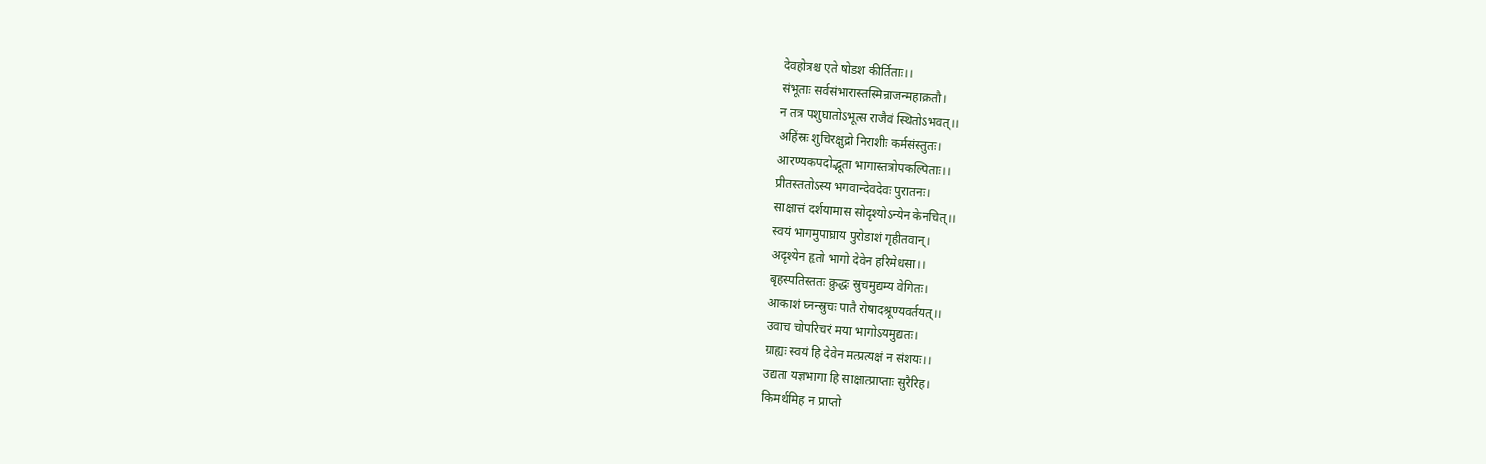देवहोत्रश्च एते षोडश कीर्तिताः।।
संभूताः सर्वसंभारास्तस्मिन्राजन्महाक्रतौ।
न तत्र पशुघातोऽभूत्स राजैवं स्थितोऽभवत्।।
अहिंस्रः शुचिरक्षुद्रो निराशीः कर्मसंस्तुतः।
आरण्यकपदोद्भूता भागास्तत्रोपकल्पिताः।।
प्रीतस्ततोऽस्य भगवान्देवदेवः पुरातनः।
साक्षात्तं दर्शयामास सोदृश्योऽन्येन केनचित्।।
स्वयं भागमुपाघ्राय पुरोडाशं गृहीतवान्।
अदृश्येन हृतो भागो देवेन हरिमेधसा।।
बृहस्पतिस्ततः क्रुद्धः स्रुचमुद्यम्य वेगितः।
आकाशं घ्नन्स्रुचः पातै रोषादश्रूण्यवर्तयत्।।
उवाच चोपरिचरं मया भागोऽयमुद्यतः।
ग्राह्यः स्वयं हि देवेन मत्प्रत्यक्षं न संशयः।।
उद्यता यज्ञभागा हि साक्षात्प्राप्ताः सुरैरिह।
किमर्थमिह न प्राप्तो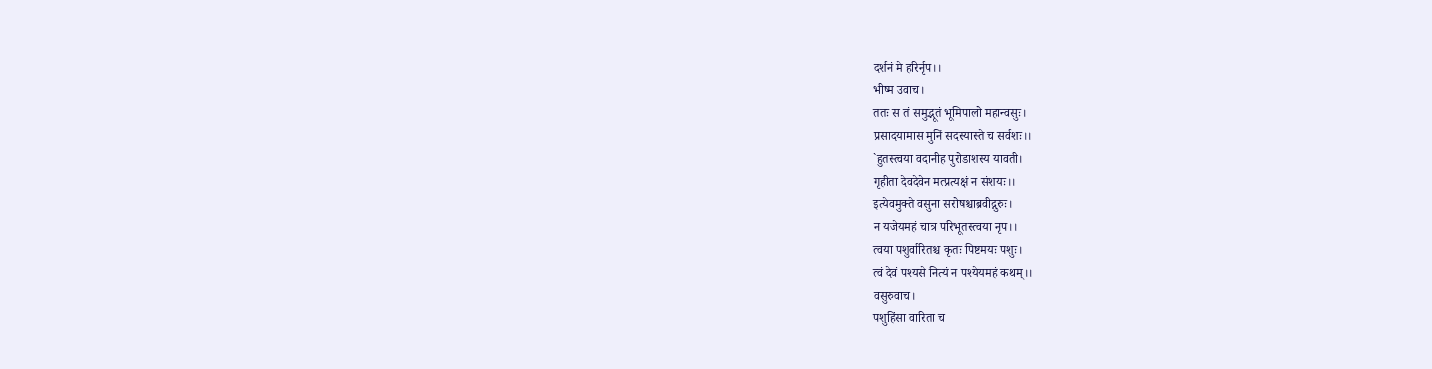दर्शनं मे हरिर्नृप।।
भीष्म उवाच।
ततः स तं समुद्भूतं भूमिपालो महान्वसुः।
प्रसादयामास मुनिं सदस्यास्ते च सर्वशः।।
`हुतस्त्वया वदानीह पुरोडाशस्य यावती।
गृहीता देवदेवेन मत्प्रत्यक्षं न संशयः।।
इत्येवमुक्ते वसुना सरोषश्चाब्रवीद्गुरुः।
न यजेयमहं चात्र परिभूतस्त्वया नृप।।
त्वया पशुर्वारितश्च कृतः पिष्टमयः पशुः।
त्वं देवं पश्यसे नित्यं न पश्येयमहं कथम्।।
वसुरुवाच।
पशुहिंसा वारिता च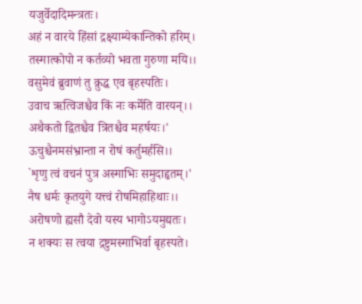यजुर्वेदादिमन्त्रतः।
अहं न वारये हिंसां द्रक्ष्याम्येकान्तिको हरिम्।
तस्मात्कोपो न कर्तव्यो भवता गुरुणा मयि।।
वसुमेवं ब्रुवाणं तु क्रुद्ध एव बृहस्पतिः।
उवाच ऋत्विजश्चैव किं नः कर्मेति वारयन्।।
अथैकतो द्वितश्चैव त्रितश्चैव महर्षयः।'
ऊचुश्चैनमसंभ्रान्ता न रोषं कर्तुमर्हसि।।
`शृणु त्वं वचनं पुत्र अस्माभिः समुदाहृतम्।'
नैष धर्मः कृतयुगे यत्त्वं रोषमिहाहिथाः।।
अरोषणो ह्यसौ देवो यस्य भागोऽयमुद्यतः।
न शक्यः स त्वया द्रष्टुमस्माभिर्वा बृहस्पते।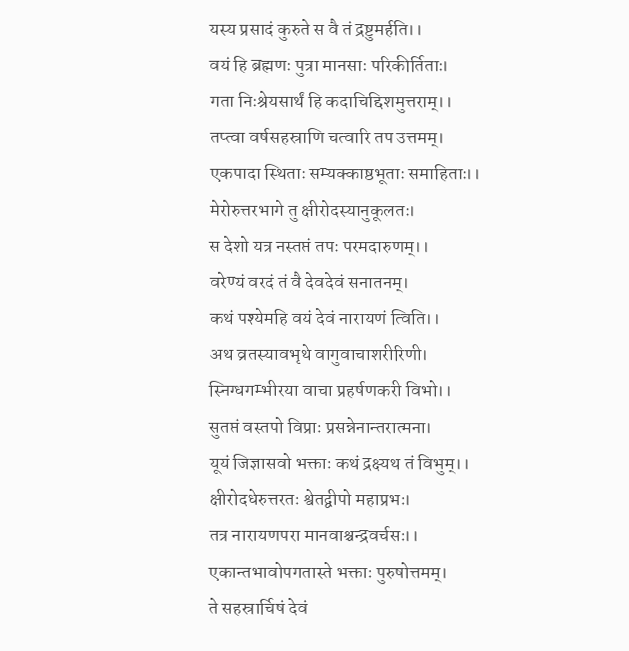यस्य प्रसादं कुरुते स वै तं द्रष्टुमर्हति।।
वयं हि ब्रह्मणः पुत्रा मानसाः परिकीर्तिताः।
गता निःश्रेयसार्थं हि कदाचिद्दिशमुत्तराम्।।
तप्त्वा वर्षसहस्राणि चत्वारि तप उत्तमम्।
एकपादा स्थिताः सम्यक्काष्ठभूताः समाहिताः।।
मेरोरुत्तरभागे तु क्षीरोदस्यानुकूलतः।
स देशो यत्र नस्तप्तं तपः परमदारुणम्।।
वरेण्यं वरदं तं वै देवदेवं सनातनम्।
कथं पश्येमहि वयं देवं नारायणं त्विति।।
अथ व्रतस्यावभृथे वागुवाचाशरीरिणी।
स्निग्धगम्भीरया वाचा प्रहर्षणकरी विभो।।
सुतप्तं वस्तपो विप्राः प्रसन्नेनान्तरात्मना।
यूयं जिज्ञासवो भक्ताः कथं द्रक्ष्यथ तं विभुम्।।
क्षीरोदधेरुत्तरतः श्वेतद्वीपो महाप्रभः।
तत्र नारायणपरा मानवाश्चन्द्रवर्चसः।।
एकान्तभावोपगतास्ते भक्ताः पुरुषोत्तमम्।
ते सहस्रार्चिषं देवं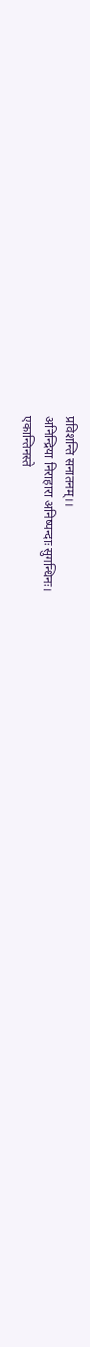प्रविशन्ति सनातनम्।।
अनिन्द्रिया निराहारा अनिष्पन्दाः सुगन्धिनः।
एकान्तिनस्ते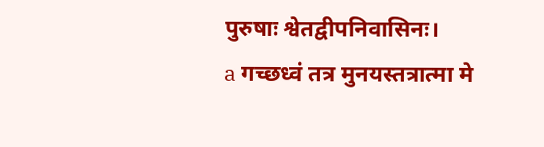पुरुषाः श्वेतद्वीपनिवासिनः।
a गच्छध्वं तत्र मुनयस्तत्रात्मा मे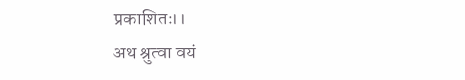प्रकाशितः।।
अथ श्रुत्वा वयं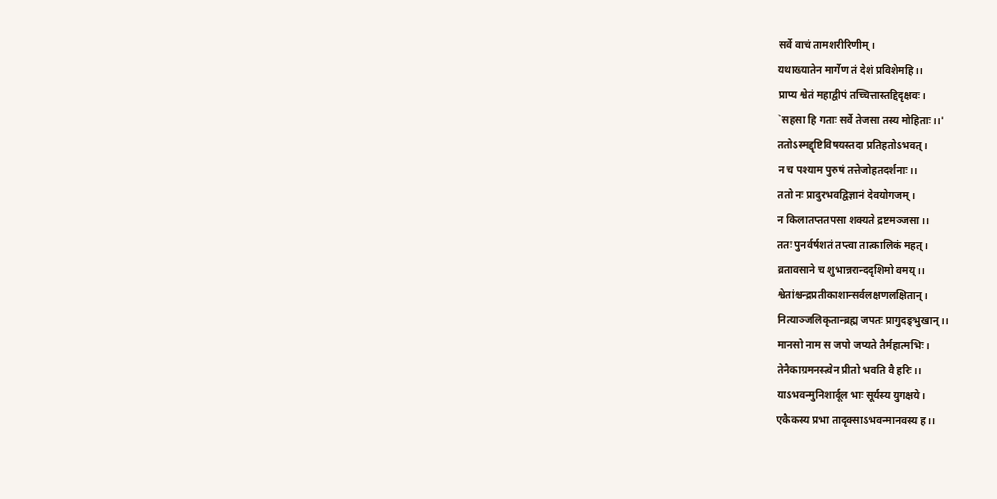सर्वे वाचं तामशरीरिणीम्।
यथाख्यातेन मार्गेण तं देशं प्रविशेमहि।।
प्राप्य श्वेतं महाद्वीपं तच्चित्तास्तद्दिदृक्षवः।
`सहसा हि गताः सर्वे तेजसा तस्य मोहिताः।।'
ततोऽस्मद्दृष्टिविषयस्तदा प्रतिहतोऽभवत्।
न च पश्याम पुरुषं तत्तेजोहतदर्शनाः।।
ततो नः प्रादुरभवद्विज्ञानं देवयोगजम्।
न किलातप्ततपसा शक्यते द्रष्टमञ्जसा।।
ततः पुनर्वर्षशतं तप्त्वा तात्कालिकं महत्।
व्रतावसाने च शुभान्नरान्ददृशिमो वमय्।।
श्वेतांश्चन्द्रप्रतीकाशान्सर्वलक्षणलक्षितान्।
नित्याञ्जलिकृतान्ब्रह्म जपतः प्रागुदङ्भुखान्।।
मानसो नाम स जपो जप्यते तैर्महात्मभिः।
तेनैकाग्रमनस्त्वेन प्रीतो भवति वै हरिः।।
याऽभवन्मुनिशार्दूल भाः सूर्यस्य युगक्षये।
एकैकस्य प्रभा तादृक्साऽभवन्मानवस्य ह।।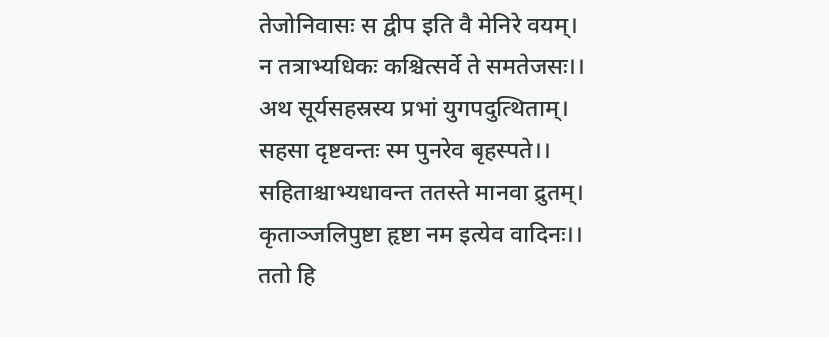तेजोनिवासः स द्वीप इति वै मेनिरे वयम्।
न तत्राभ्यधिकः कश्चित्सर्वे ते समतेजसः।।
अथ सूर्यसहस्रस्य प्रभां युगपदुत्थिताम्।
सहसा दृष्टवन्तः स्म पुनरेव बृहस्पते।।
सहिताश्चाभ्यधावन्त ततस्ते मानवा द्रुतम्।
कृताञ्जलिपुष्टा हृष्टा नम इत्येव वादिनः।।
ततो हि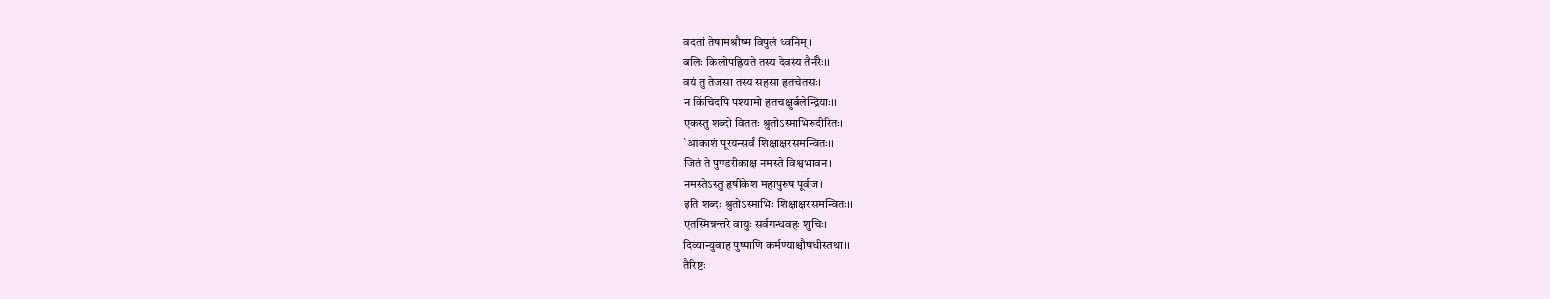वदतां तेषामश्रौष्म विपुलं ध्वनिम्।
बलिः किलोपह्रियते तस्य देवस्य तैर्नरैः।।
वयं तु तेजसा तस्य सहसा हृतचेतसः।
न किंचिदपि पश्यामो हतचक्षुर्बलेन्द्रियाः।।
एकस्तु शब्दो विततः श्रुतोऽस्माभिरुदीरितः।
`आकाशं पूरयन्सर्वं शिक्षाक्षरसमन्वितः।।
जितं ते पुण्डरीकाक्ष नमस्ते विश्वभावन।
नमस्तेऽस्तु हृषीकेश महापुरुष पूर्वज।
इति शब्दः श्रुतोऽस्माभिः शिक्षाक्षरसमन्वितः।।
एतस्मिन्नन्तरे वायुः सर्वगन्धवहः शुचिः।
दिव्यान्युवाह पुष्पाणि कर्मण्याश्चौषधीस्तथा।।
तैरिष्टः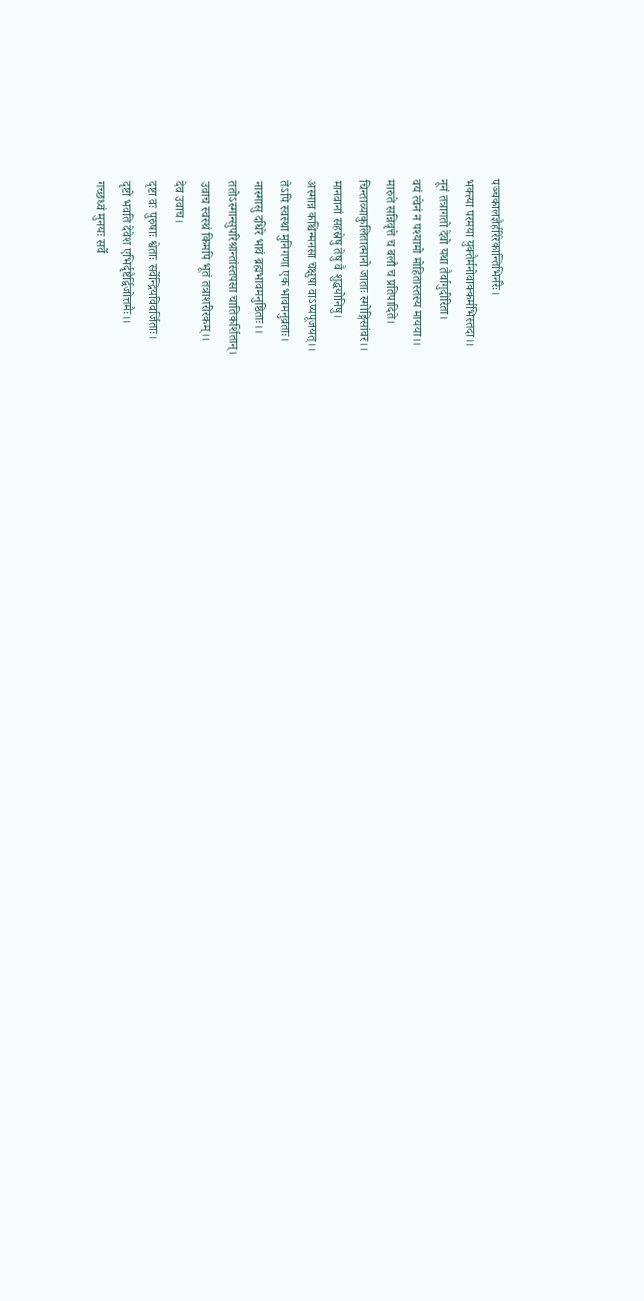पञ्चकालज्ञैर्हरिरेकान्तिभिर्नरैः।
भक्त्या परमया युक्तैर्मनोवाक्कर्मभिस्तदा।।
नूनं तत्रागतो देवो यथा तैर्वागुदीरिता।
वयं त्वेनं न पश्यामो मोहितास्तस्य मायया।।
मारुते सन्निवृत्ते च बलौ च प्रतिपादिते।
चिन्ताव्याकुलितात्मानो जाताः स्मोङ्गिसांवर।।
मानवानां सहस्रेषु तेषु वै शुद्धयोनिषु।
अस्मान्न कश्चिन्मनसा चक्षुषा वाऽप्यपूजयत्।।
तेऽपि स्वस्था मुनिगणा एक भावमनुव्रताः।
नास्मासु दधिरे भावं ब्रह्मभावमनुष्ठिताः।।
ततोऽस्मान्सुपरिश्रान्तांस्तपसा चातिकर्शितान्।
उवाच स्वस्थं किमपि भूतं तत्राशरीरकम्।।
देव उवाच।
दृष्टा वः पुरुषाः श्वेताः सर्वेन्द्रियविवर्जिताः।
दृष्टो भवति देवेश एभिर्दृष्टैर्द्विजोत्तमैः।।
गच्छध्वं मुनयः सर्वे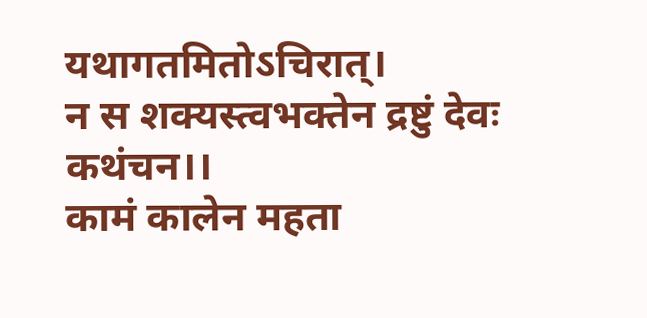यथागतमितोऽचिरात्।
न स शक्यस्त्वभक्तेन द्रष्टुं देवः कथंचन।।
कामं कालेन महता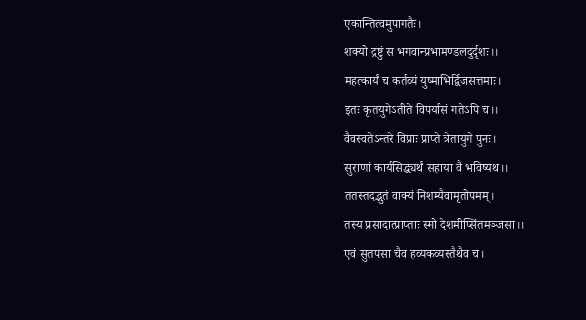एकान्तित्वमुपागतैः।
शक्यो द्रष्टुं स भगवान्प्रभामण्डलदुर्दृशः।।
महत्कार्यं च कर्तव्यं युष्माभिर्द्विजसत्तमाः।
इतः कृतयुगेऽतीते विपर्यासं गतेऽपि च।।
वैवस्वतेऽन्तरे विप्राः प्राप्ते त्रेतायुगे पुनः।
सुराणां कार्यसिद्ध्यर्थं सहाया वै भविष्यथ।।
ततस्तदद्भुतं वाक्यं निशम्यैवामृतोपमम्।
तस्य प्रसादात्प्राप्ताः स्मो देशमीप्सिंतमञ्जसा।।
एवं सुतपसा चैव हव्यकव्यस्तैथैव च।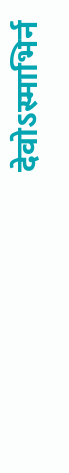देवोऽस्माभिर्न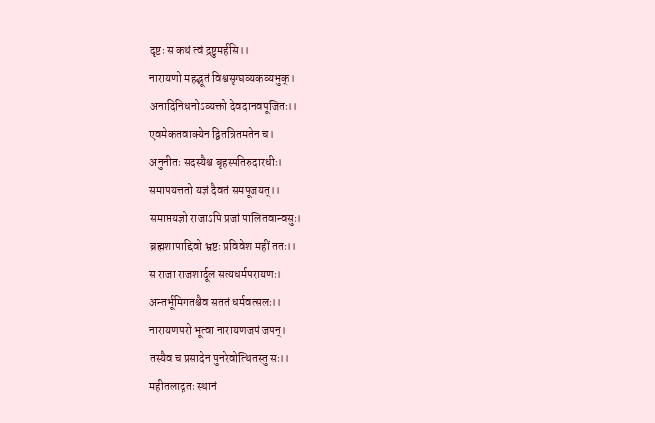दृष्टः स कथं त्वं द्रष्टुमर्हसि।।
नारायणो महद्भूतं विश्वसृग्घव्यकव्यभुक्।
अनादिनिधनोऽव्यक्तो देवदानवपूजितः।।
एवमेकतवाक्येन द्वितत्रितमतेन च।
अनुनीतः सदस्यैश्च बृहस्पतिरुदारधीः।
समापयत्ततो यज्ञं दैवतं समपूजयत्।।
समाप्तयज्ञो राजाऽपि प्रजां पालितवान्वसुः।
ब्रह्मशापाद्दिवो भ्रष्टः प्रविवेश महीं ततः।।
स राजा राजशार्दूल सत्यधर्मपरायणः।
अन्तर्भूमिगतश्चैव सततं धर्मवत्सलः।।
नारायणपरो भूत्वा नारायणजपं जपन्।
तस्यैव च प्रसादेन पुनरेवोत्थितस्तु सः।।
महीतलाद्गतः स्थानं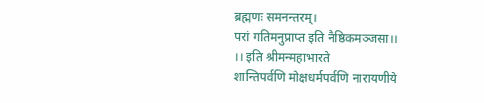ब्रह्मणः समनन्तरम्।
परां गतिमनुप्राप्त इति नैष्ठिकमञ्जसा।।
।। इति श्रीमन्महाभारते
शान्तिपर्वणि मोक्षधर्मपर्वणि नारायणीये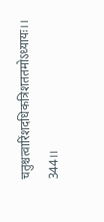चतुश्चत्वारिंशदधिकत्रिशततमोऽध्यायः।। 344।।